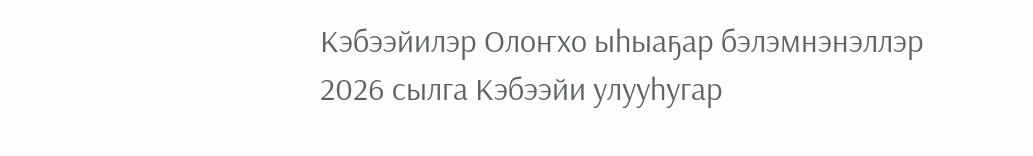Кэбээйилэр Олоҥхо ыһыаҕар бэлэмнэнэллэр
2026 сылга Кэбээйи улууһугар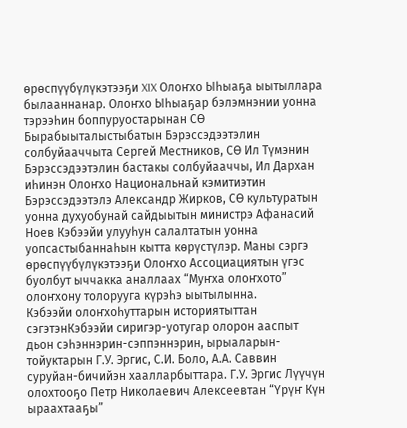өрөспүүбүлүкэтээҕи XIX Олоҥхо Ыһыаҕа ыытыллара былааннанар. Олоҥхо Ыһыаҕар бэлэмнэнии уонна тэрээһин боппуруостарынан СӨ Бырабыыталыстыбатын Бэрэссэдээтэлин солбуйааччыта Сергей Местников, СӨ Ил Түмэнин Бэрэссэдээтэлин бастакы солбуйааччы, Ил Дархан иһинэн Олоҥхо Национальнай кэмитиэтин Бэрэссэдээтэлэ Александр Жирков, СӨ культуратын уонна духуобунай сайдыытын министрэ Афанасий Ноев Кэбээйи улууһун салалтатын уонна уопсастыбаннаһын кытта көрүстүлэр. Маны сэргэ өрөспүүбүлүкэтээҕи Олоҥхо Ассоциациятын үгэс буолбут ыччакка аналлаах “Муҥха олоҥхото” олоҥхону толорууга күрэһэ ыытылынна.
Кэбээйи олоҥхоһуттарын историятыттан сэгэтэнКэбээйи сиригэр-уотугар олорон ааспыт дьон сэһэннэрин-сэппэннэрин, ырыаларын-тойуктарын Г.У. Эргис, С.И. Боло, А.А. Саввин суруйан-бичийэн хаалларбыттара. Г.У. Эргис Лүүчүн олохтооҕо Петр Николаевич Алексеевтан “Үрүҥ Күн ыраахтааҕы”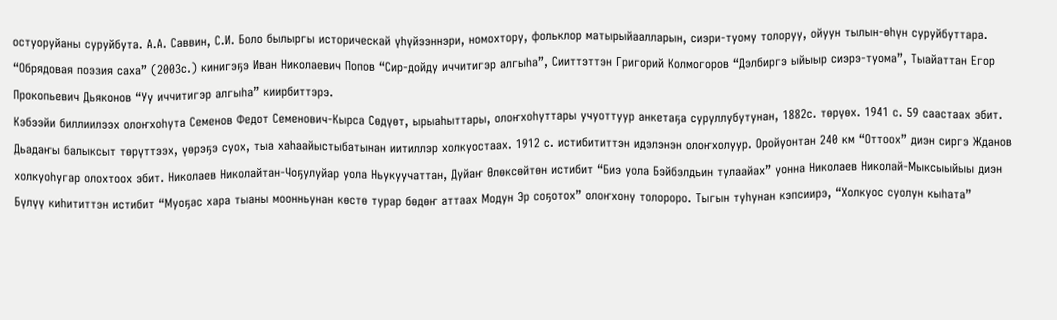остуоруйаны суруйбута. А.А. Саввин, С.И. Боло былыргы историческай үһүйээннэри, номохтору, фольклор матырыйаалларын, сиэри-туому толоруу, ойуун тылын-өһүн суруйбуттара. “Обрядовая поэзия саха” (2003с.) кинигэҕэ Иван Николаевич Попов “Сир-дойду иччитигэр алгыһа”, Сииттэттэн Григорий Колмогоров “Дэлбиргэ ыйыыр сиэрэ-туома”, Тыайаттан Егор Прокопьевич Дьяконов “Уу иччитигэр алгыһа” киирбиттэрэ.
Кэбээйи биллиилээх олоҥхоһута Семенов Федот Семенович-Кырса Сөдүөт, ырыаһыттары, олоҥхоһуттары учуоттуур анкетаҕа суруллубутунан, 1882с. төрүөх. 1941 с. 59 саастаах эбит. Дьадаҥы балыксыт төрүттээх, үөрэҕэ суох, тыа хаһаайыстыбатынан иитиллэр холкуостаах. 1912 с. истибититтэн идэлэнэн олоҥхолуур. Оройуонтан 240 км “Оттоох” диэн сиргэ Жданов холкуоһугар олохтоох эбит. Николаев Николайтан-Чоҕулуйар уола Ньукуучаттан, Дуйаҥ Өлөксөйтөн истибит “Биэ уола Бэйбэлдьин тулаайах” уонна Николаев Николай-Мыксыыйыы диэн Бүлүү киһититтэн истибит “Муоҕас хара тыаны моонньунан көстө турар бөдөҥ аттаах Модун Эр соҕотох” олоҥхону толороро. Тыгын туһунан кэпсиирэ, “Холкуос суолун кыһата”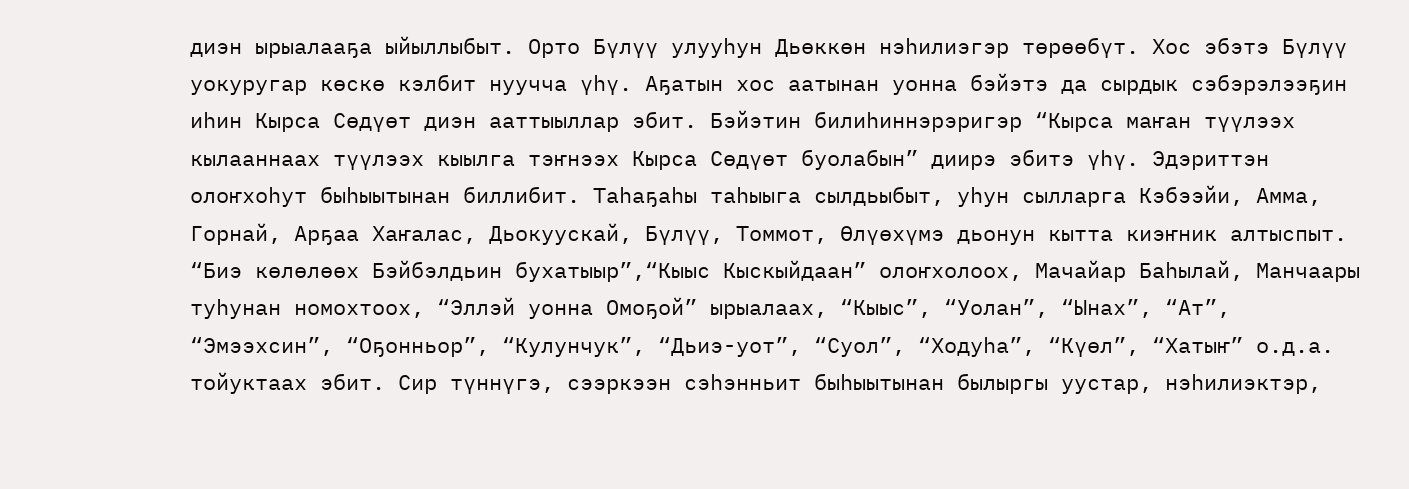диэн ырыалааҕа ыйыллыбыт. Орто Бүлүү улууһун Дьөккөн нэһилиэгэр төрөөбүт. Хос эбэтэ Бүлүү уокуругар көскө кэлбит нуучча үһү. Аҕатын хос аатынан уонна бэйэтэ да сырдык сэбэрэлээҕин иһин Кырса Сөдүөт диэн ааттыыллар эбит. Бэйэтин билиһиннэрэригэр “Кырса маҥан түүлээх кылааннаах түүлээх кыылга тэҥнээх Кырса Сөдүөт буолабын” диирэ эбитэ үһү. Эдэриттэн олоҥхоһут быһыытынан биллибит. Таһаҕаһы таһыыга сылдьыбыт, уһун сылларга Кэбээйи, Амма, Горнай, Арҕаа Хаҥалас, Дьокуускай, Бүлүү, Томмот, Өлүөхүмэ дьонун кытта киэҥник алтыспыт. “Биэ көлөлөөх Бэйбэлдьин бухатыыр”,“Кыыс Кыскыйдаан” олоҥхолоох, Мачайар Баһылай, Манчаары туһунан номохтоох, “Эллэй уонна Омоҕой” ырыалаах, “Кыыс”, “Уолан”, “Ынах”, “Ат”, “Эмээхсин”, “Оҕонньор”, “Кулунчук”, “Дьиэ-уот”, “Суол”, “Ходуһа”, “Күөл”, “Хатыҥ” о.д.а. тойуктаах эбит. Сир түннүгэ, сээркээн сэһэнньит быһыытынан былыргы уустар, нэһилиэктэр,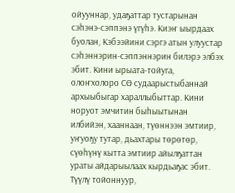ойууннар, удаҕаттар тустарынан сэһэнэ-сэппэнэ үгүһэ. Киэҥ ыырдаах буолан, Кэбээйини сэргэ атын улуустар сэһэннэрин-сэппэннэрин билэрэ элбэх эбит. Кини ырыата-тойуга, олоҥхолоро СӨ судаарыстыбаннай архыыбыгар хараллыбыттар. Кини норуот эмчитин быһыытынан илбийэн, хааннаан, түөннээн эмтиир, уҥуоҕу тутар, дьахтары төрөтөр, сүөһүнү кытта эмтиир айылҕаттан ураты айдарыылаах кырдьаҕас эбит. Түүлү тойоннуур,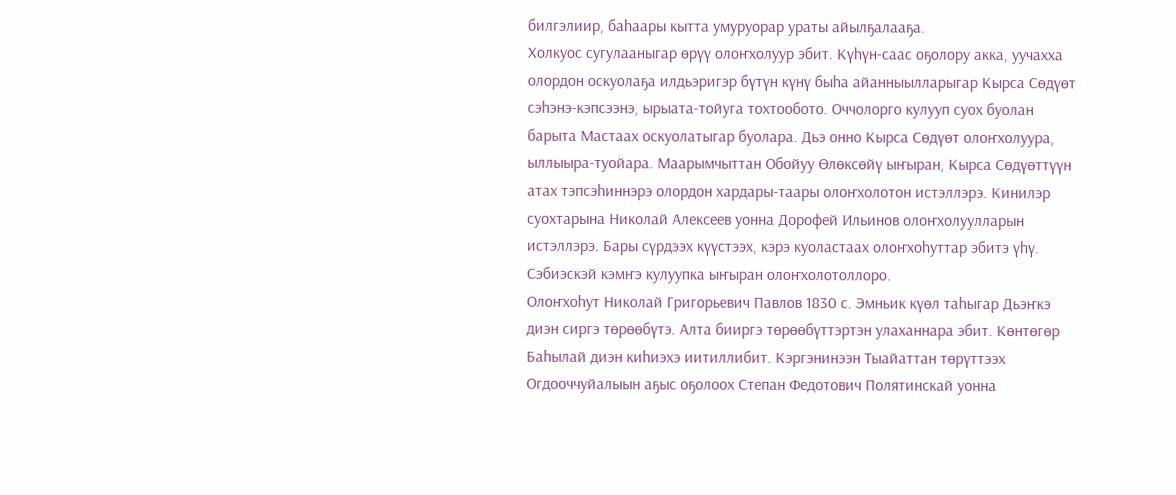билгэлиир, баһаары кытта умуруорар ураты айылҕалааҕа.
Холкуос сугулааныгар өрүү олоҥхолуур эбит. Күһүн-саас оҕолору акка, уучахха олордон оскуолаҕа илдьэригэр бүтүн күнү быһа айанныылларыгар Кырса Сөдүөт сэһэнэ-кэпсээнэ, ырыата-тойуга тохтообото. Оччолорго кулууп суох буолан барыта Мастаах оскуолатыгар буолара. Дьэ онно Кырса Сөдүөт олоҥхолуура, ыллыыра-туойара. Маарымчыттан Обойуу Өлөксөйү ыҥыран, Кырса Сөдүөттүүн атах тэпсэһиннэрэ олордон хардары-таары олоҥхолотон истэллэрэ. Кинилэр суохтарына Николай Алексеев уонна Дорофей Ильинов олоҥхолуулларын истэллэрэ. Бары сүрдээх күүстээх, кэрэ куоластаах олоҥхоһуттар эбитэ үһү. Сэбиэскэй кэмҥэ кулуупка ыҥыран олоҥхолотоллоро.
Олоҥхоһут Николай Григорьевич Павлов 1830 с. Эмньик күөл таһыгар Дьэҥкэ диэн сиргэ төрөөбүтэ. Алта бииргэ төрөөбүттэртэн улаханнара эбит. Көнтөгөр Баһылай диэн киһиэхэ иитиллибит. Кэргэнинээн Тыайаттан төрүттээх Огдооччуйалыын аҕыс оҕолоох Степан Федотович Полятинскай уонна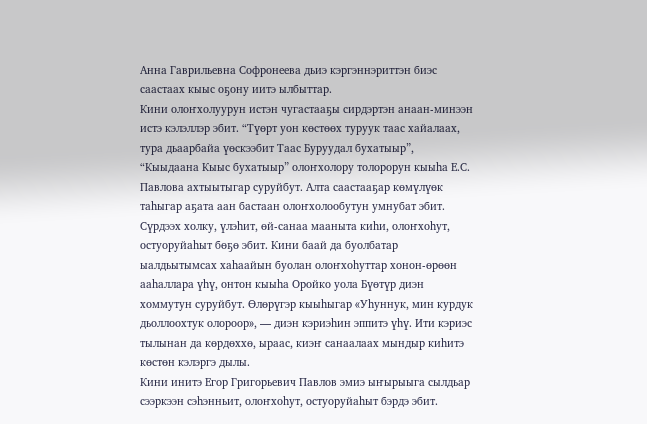Анна Гаврильевна Софронеева дьиэ кэргэннэриттэн биэс саастаах кыыс оҕону иитэ ылбыттар.
Кини олоҥхолуурун истэн чугастааҕы сирдэртэн анаан-минээн истэ кэлэллэр эбит. “Түөрт уон көстөөх туруук таас хайалаах, тура дьаарбайа үөскээбит Таас Буруудал бухатыыр”, “Кыыдаана Кыыс бухатыыр” олоҥхолору толорорун кыыһа Е.С. Павлова ахтыытыгар суруйбут. Алта саастааҕар көмүлүөк таһыгар аҕата аан бастаан олоҥхолообутун умнубат эбит. Сүрдээх холку, үлэһит, өй-санаа мааныта киһи, олоҥхоһут, остуоруйаһыт бөҕө эбит. Кини баай да буолбатар ыалдьытымсах хаһаайын буолан олоҥхоһуттар хонон-өрөөн ааһаллара үһү, онтон кыыһа Оройко уола Бүөтүр диэн хоммутун суруйбут. Өлөрүгэр кыыһыгар «Уһуннук, мин курдук дьоллоохтук олороор», — диэн кэриэһин эппитэ үһү. Ити кэриэс тылынан да көрдөххө, ыраас, киэҥ санаалаах мындыр киһитэ көстөн кэлэргэ дылы.
Кини инитэ Егор Григорьевич Павлов эмиэ ыҥырыыга сылдьар сээркээн сэһэнньит, олоҥхоһут, остуоруйаһыт бэрдэ эбит.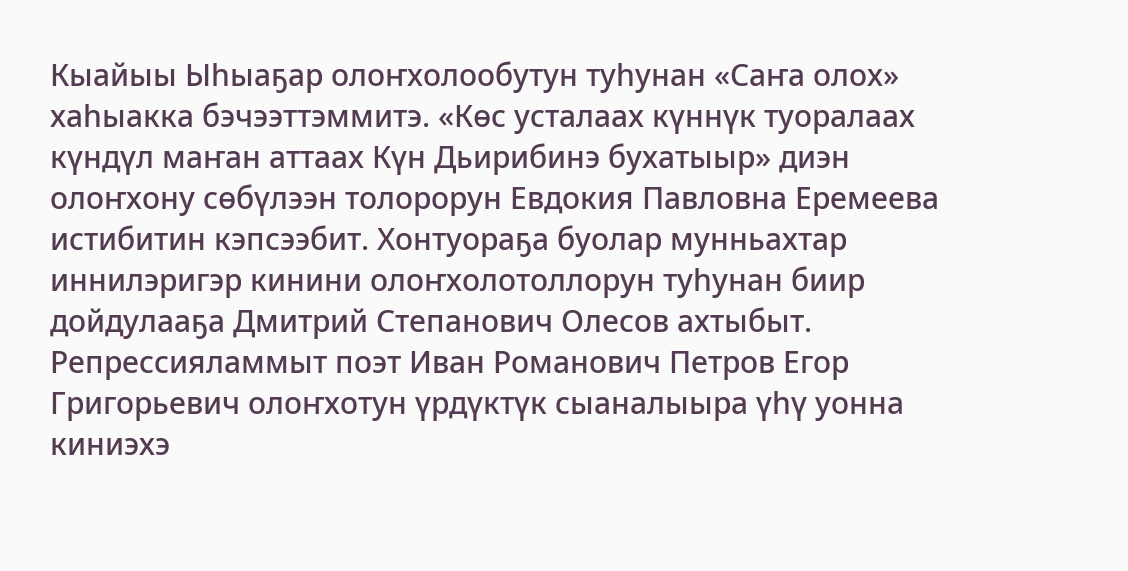Кыайыы Ыһыаҕар олоҥхолообутун туһунан «Саҥа олох» хаһыакка бэчээттэммитэ. «Көс усталаах күннүк туоралаах күндүл маҥан аттаах Күн Дьирибинэ бухатыыр» диэн олоҥхону сөбүлээн толорорун Евдокия Павловна Еремеева истибитин кэпсээбит. Хонтуораҕа буолар мунньахтар иннилэригэр кинини олоҥхолотоллорун туһунан биир дойдулааҕа Дмитрий Степанович Олесов ахтыбыт. Репрессияламмыт поэт Иван Романович Петров Егор Григорьевич олоҥхотун үрдүктүк сыаналыыра үһү уонна киниэхэ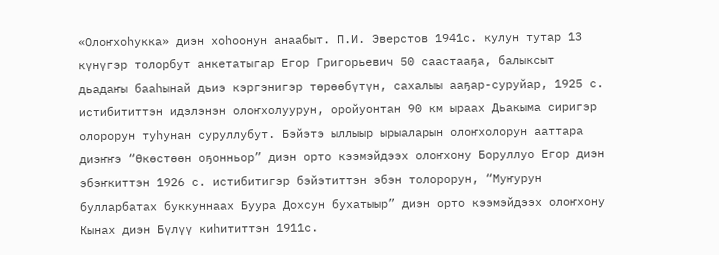«Олоҥхоһукка» диэн хоһоонун анаабыт. П.И. Эверстов 1941с. кулун тутар 13 күнүгэр толорбут анкетатыгар Егор Григорьевич 50 саастааҕа, балыксыт дьадаҥы бааһынай дьиэ кэргэнигэр төрөөбүтүн, сахалыы ааҕар-суруйар, 1925 с. истибититтэн идэлэнэн олоҥхолуурун, оройуонтан 90 км ыраах Дьакыма сиригэр олорорун туһунан суруллубут. Бэйэтэ ыллыыр ырыаларын олоҥхолорун ааттара диэҥҥэ “Өкөстөөн оҕонньор” диэн орто кээмэйдээх олоҥхону Боруллуо Егор диэн эбэҥкиттэн 1926 с. истибитигэр бэйэтиттэн эбэн толорорун, “Муҥурун булларбатах буккуннаах Буура Дохсун бухатыыр” диэн орто кээмэйдээх олоҥхону Кынах диэн Бүлүү киһититтэн 1911с.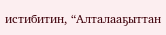истибитин, “Алталааҕыттан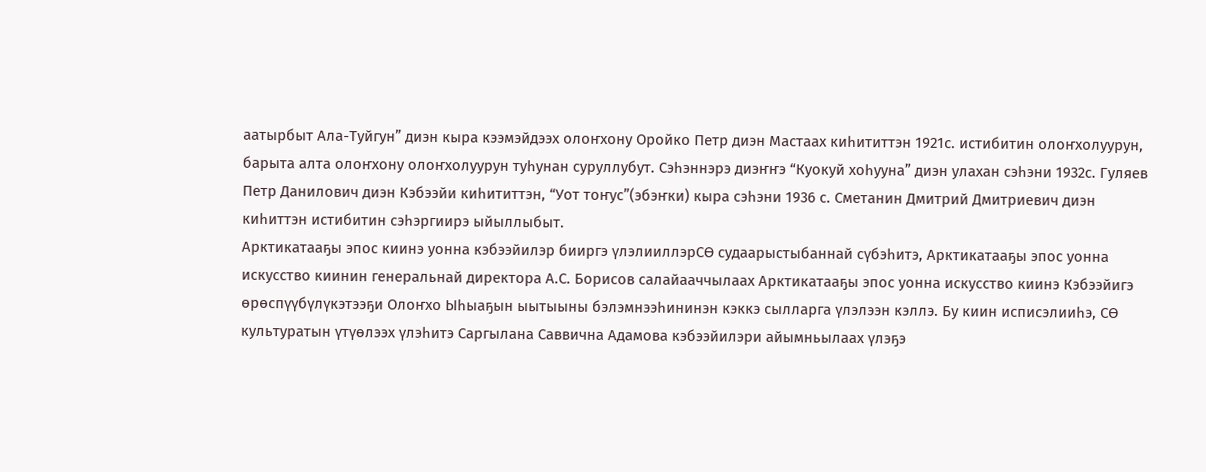аатырбыт Ала-Туйгун” диэн кыра кээмэйдээх олоҥхону Оройко Петр диэн Мастаах киһититтэн 1921с. истибитин олоҥхолуурун, барыта алта олоҥхону олоҥхолуурун туһунан суруллубут. Сэһэннэрэ диэҥҥэ “Куокуй хоһууна” диэн улахан сэһэни 1932с. Гуляев Петр Данилович диэн Кэбээйи киһититтэн, “Уот тоҥус”(эбэҥки) кыра сэһэни 1936 с. Сметанин Дмитрий Дмитриевич диэн киһиттэн истибитин сэһэргиирэ ыйыллыбыт.
Арктикатааҕы эпос киинэ уонна кэбээйилэр бииргэ үлэлииллэрСӨ судаарыстыбаннай сүбэһитэ, Арктикатааҕы эпос уонна искусство киинин генеральнай директора А.С. Борисов салайааччылаах Арктикатааҕы эпос уонна искусство киинэ Кэбээйигэ өрөспүүбүлүкэтээҕи Олоҥхо Ыһыаҕын ыытыыны бэлэмнээһининэн кэккэ сылларга үлэлээн кэллэ. Бу киин исписэлииһэ, СӨ культуратын үтүөлээх үлэһитэ Саргылана Саввична Адамова кэбээйилэри айымньылаах үлэҕэ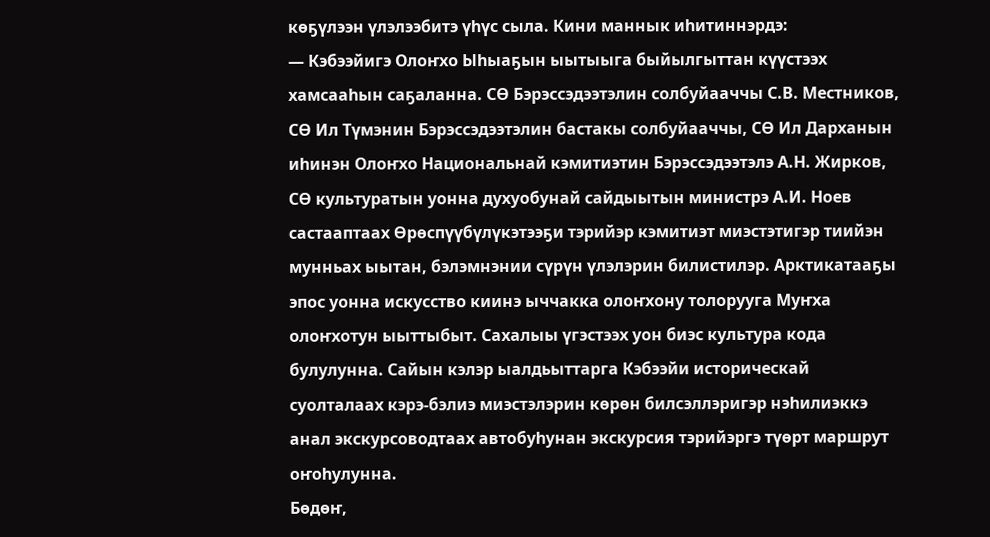көҕүлээн үлэлээбитэ үһүс сыла. Кини маннык иһитиннэрдэ:
— Кэбээйигэ Олоҥхо Ыһыаҕын ыытыыга быйылгыттан күүстээх хамсааһын саҕаланна. СӨ Бэрэссэдээтэлин солбуйааччы С.В. Местников, СӨ Ил Түмэнин Бэрэссэдээтэлин бастакы солбуйааччы, СӨ Ил Дарханын иһинэн Олоҥхо Национальнай кэмитиэтин Бэрэссэдээтэлэ А.Н. Жирков, СӨ культуратын уонна духуобунай сайдыытын министрэ А.И. Ноев састааптаах Өрөспүүбүлүкэтээҕи тэрийэр кэмитиэт миэстэтигэр тиийэн мунньах ыытан, бэлэмнэнии сүрүн үлэлэрин билистилэр. Арктикатааҕы эпос уонна искусство киинэ ыччакка олоҥхону толорууга Муҥха олоҥхотун ыыттыбыт. Сахалыы үгэстээх уон биэс культура кода булулунна. Сайын кэлэр ыалдьыттарга Кэбээйи историческай суолталаах кэрэ-бэлиэ миэстэлэрин көрөн билсэллэригэр нэһилиэккэ анал экскурсоводтаах автобуһунан экскурсия тэрийэргэ түөрт маршрут оҥоһулунна.
Бөдөҥ,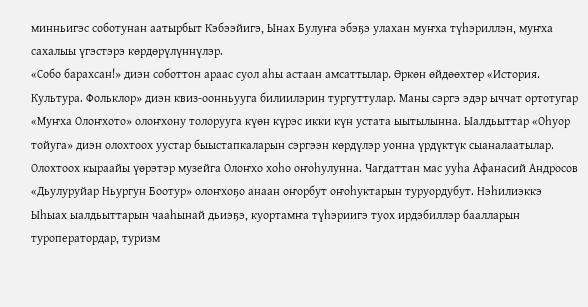минньигэс соботунан аатырбыт Кэбээйигэ, Ынах Булуҥа эбэҕэ улахан муҥха түһэриллэн, муҥха сахалыы үгэстэрэ көрдөрүлүннүлэр.
«Собо барахсан!» диэн соботтон араас суол аһы астаан амсаттылар. Өркөн өйдөөхтөр «История. Культура. Фольклор» диэн квиз-оонньууга билиилэрин тургуттулар. Маны сэргэ эдэр ыччат ортотугар «Муҥха Олоҥхото» олоҥхону толорууга күөн күрэс икки күн устата ыытылынна. Ыалдьыттар «Оһуор тойуга» диэн олохтоох уустар быыстапкаларын сэргээн көрдүлэр уонна үрдүктүк сыаналаатылар. Олохтоох кыраайы үөрэтэр музейга Олоҥхо хоһо оҥоһулунна. Чагдаттан мас ууһа Афанасий Андросов «Дьулуруйар Ньургун Боотур» олоҥхоҕо анаан оҥорбут оҥоһуктарын туруордубут. Нэһилиэккэ Ыһыах ыалдьыттарын чааһынай дьиэҕэ, куортамҥа түһэриигэ туох ирдэбиллэр баалларын туроператордар, туризм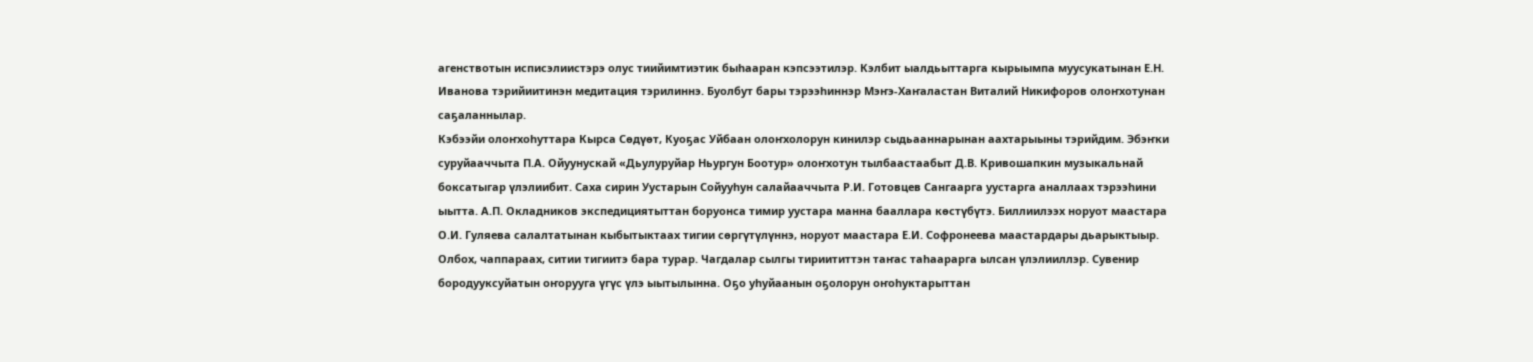агенствотын исписэлиистэрэ олус тиийимтиэтик быһааран кэпсээтилэр. Кэлбит ыалдьыттарга кырыымпа муусукатынан Е.Н. Иванова тэрийиитинэн медитация тэрилиннэ. Буолбут бары тэрээһиннэр Мэҥэ-Хаҥаластан Виталий Никифоров олоҥхотунан саҕаланнылар.
Кэбээйи олоҥхоһуттара Кырса Сөдүөт, Куоҕас Уйбаан олоҥхолорун кинилэр сыдьааннарынан аахтарыыны тэрийдим. Эбэҥки суруйааччыта П.А. Ойуунускай «Дьулуруйар Ньургун Боотур» олоҥхотун тылбаастаабыт Д.В. Кривошапкин музыкальнай боксатыгар үлэлиибит. Саха сирин Уустарын Сойууһун салайааччыта Р.И. Готовцев Сангаарга уустарга аналлаах тэрээһини ыытта. А.П. Окладников экспедициятыттан боруонса тимир уустара манна бааллара көстүбүтэ. Биллиилээх норуот маастара О.И. Гуляева салалтатынан кыбытыктаах тигии сөргүтүлүннэ, норуот маастара Е.И. Софронеева маастардары дьарыктыыр. Олбох, чаппараах, ситии тигиитэ бара турар. Чагдалар сылгы тириититтэн таҥас таһаарарга ылсан үлэлииллэр. Сувенир бородууксуйатын оҥорууга үгүс үлэ ыытылынна. Оҕо уһуйаанын оҕолорун оҥоһуктарыттан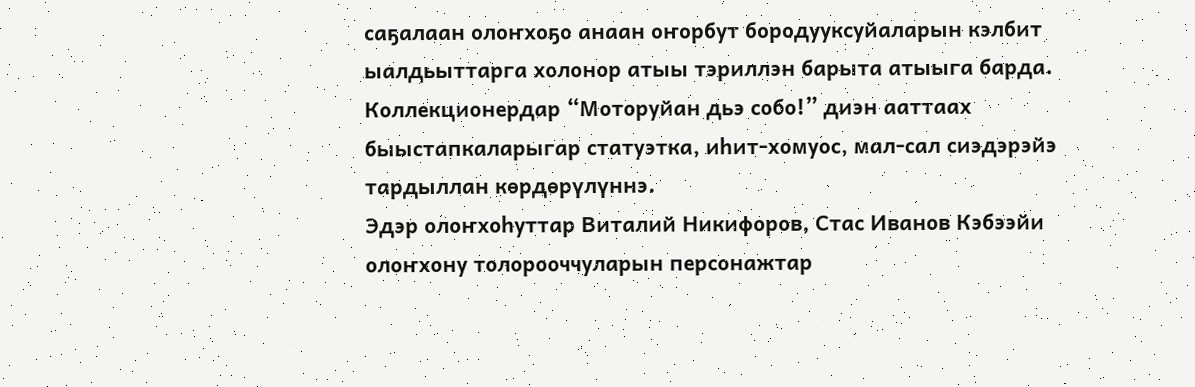саҕалаан олоҥхоҕо анаан оҥорбут бородууксуйаларын кэлбит ыалдьыттарга холонор атыы тэриллэн барыта атыыга барда. Коллекционердар “Моторуйан дьэ собо!” диэн ааттаах быыстапкаларыгар статуэтка, иһит-хомуос, мал-сал сиэдэрэйэ тардыллан көрдөрүлүннэ.
Эдэр олоҥхоһуттар Виталий Никифоров, Стас Иванов Кэбээйи олоҥхону толорооччуларын персонажтар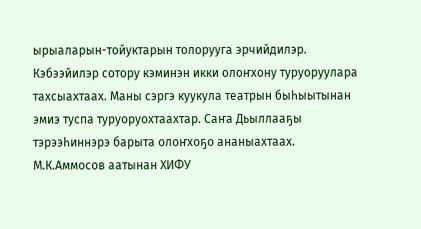ырыаларын-тойуктарын толорууга эрчийдилэр. Кэбээйилэр сотору кэминэн икки олоҥхону туруоруулара тахсыахтаах. Маны сэргэ куукула театрын быһыытынан эмиэ туспа туруоруохтаахтар. Саҥа Дьыллааҕы тэрээһиннэрэ барыта олоҥхоҕо ананыахтаах.
М.К.Аммосов аатынан ХИФУ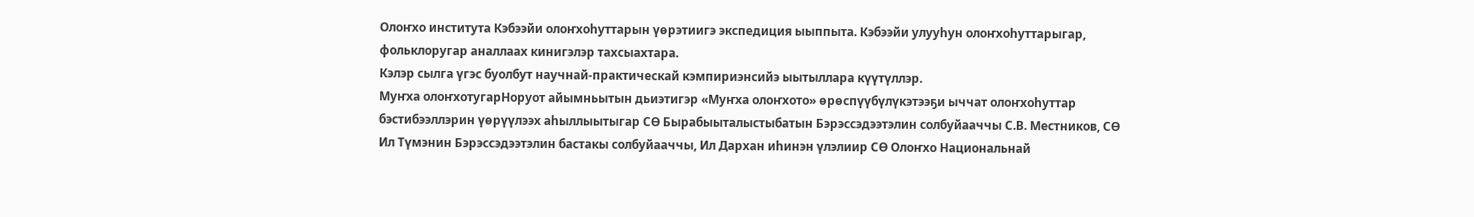Олоҥхо института Кэбээйи олоҥхоһуттарын үөрэтиигэ экспедиция ыыппыта. Кэбээйи улууһун олоҥхоһуттарыгар, фольклоругар аналлаах кинигэлэр тахсыахтара.
Кэлэр сылга үгэс буолбут научнай-практическай кэмпириэнсийэ ыытыллара күүтүллэр.
Муҥха олоҥхотугарНоруот айымньытын дьиэтигэр «Муҥха олоҥхото» өрөспүүбүлүкэтээҕи ыччат олоҥхоһуттар бэстибээллэрин үөрүүлээх аһыллыытыгар СӨ Бырабыыталыстыбатын Бэрэссэдээтэлин солбуйааччы С.В. Местников, СӨ Ил Түмэнин Бэрэссэдээтэлин бастакы солбуйааччы, Ил Дархан иһинэн үлэлиир СӨ Олоҥхо Национальнай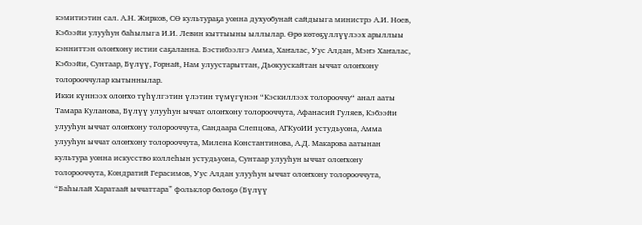кэмитиэтин сал. А.Н. Жирков, СӨ культураҕа уонна духуобунай сайдыыга министрэ А.И. Ноев, Кэбээйи улууһун баһылыга И.И. Левин кыттыыны ыллылар. Өрө көтөҕүллүүлээх арыллыы кэнниттэн олоҥхону истии саҕаланна. Бэстибээлгэ Амма, Хаҥалас, Уус Алдан, Мэҥэ Хаҥалас, Кэбээйи, Сунтаар, Бүлүү, Горнай, Нам улуустарыттан, Дьокуускайтан ыччат олоҥхону толорооччулар кытыннылар.
Икки күннээх олоҥхо түһүлгэтин үлэтин түмүгүнэн “Кэскиллээх толорооччу“ анал ааты Тамара Куланова, Бүлүү улууһун ыччат олоҥхону толорооччута, Афанасий Гуляев, Кэбээйи улууһун ыччат олоҥхону толорооччута, Сандаара Слепцова, АГКуоИИ устудьуона, Амма улууһун ыччат олоҥхону толорооччута, Милена Константинова, А.Д. Макарова аатынан культура уонна искусство коллеһын устудьуона, Сунтаар улууһун ыччат олоҥхону толорооччута, Кондратий Герасимов, Уус Алдан улууһун ыччат олоҥхону толорооччута, “Баһылай Харатаай ыччаттара” фольклор бөлөҕө (Бүлүү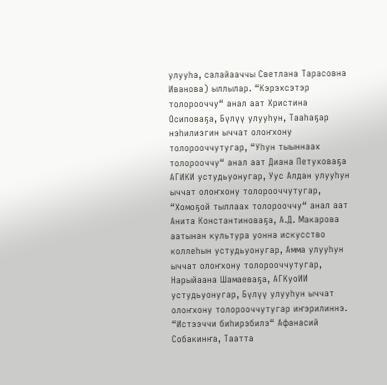улууһа, салайааччы Светлана Тарасовна Иванова) ыллылар. “Кэрэхсэтэр толорооччу“ анал аат Христина Осиповаҕа, Бүлүү улууһун, Тааһаҕар нэһилиэгин ыччат олоҥхону толорооччутугар, “Уһун тыыннаах толорооччу“ анал аат Диана Петуховаҕа АГИКИ устудьуонугар, Уус Алдан улууһун ыччат олоҥхону толорооччутугар, “Хомоҕой тыллаах толорооччу“ анал аат Анита Константиноваҕа, А.Д. Макарова аатынан культура уонна искусство коллеһын устудьуонугар, Амма улууһун ыччат олоҥхону толорооччутугар, Нарыйаана Шамаеваҕа, АГКуоИИ устудьуонугар, Бүлүү улууһун ыччат олоҥхону толорооччутугар иҥэрилиннэ. “Истээччи биһирэбилэ“ Афанасий Собакинҥа, Таатта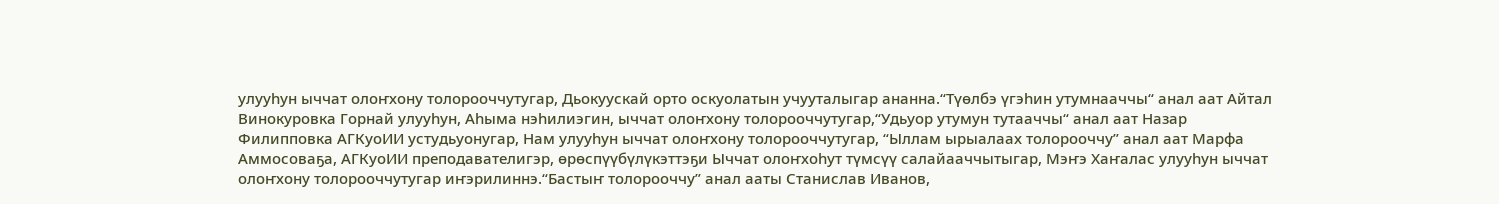улууһун ыччат олоҥхону толорооччутугар, Дьокуускай орто оскуолатын учууталыгар ананна.“Түөлбэ үгэһин утумнааччы“ анал аат Айтал Винокуровка Горнай улууһун, Аһыма нэһилиэгин, ыччат олоҥхону толорооччутугар,“Удьуор утумун тутааччы“ анал аат Назар Филипповка АГКуоИИ устудьуонугар, Нам улууһун ыччат олоҥхону толорооччутугар, “Ыллам ырыалаах толорооччу” анал аат Марфа Аммосоваҕа, АГКуоИИ преподавателигэр, өрөспүүбүлүкэттэҕи Ыччат олоҥхоһут түмсүү салайааччытыгар, Мэҥэ Хаҥалас улууһун ыччат олоҥхону толорооччутугар иҥэрилиннэ.“Бастыҥ толорооччу” анал ааты Станислав Иванов,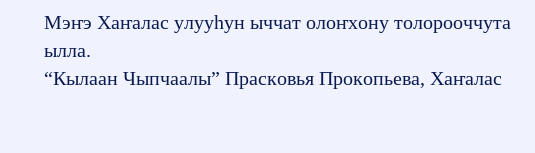Мэҥэ Хаҥалас улууһун ыччат олоҥхону толорооччута ылла.
“Кылаан Чыпчаалы” Прасковья Прокопьева, Хаҥалас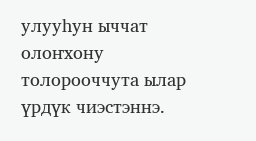улууһун ыччат олоҥхону толорооччута ылар үрдүк чиэстэннэ.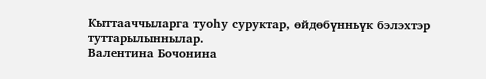Кыттааччыларга туоһу суруктар, өйдөбүнньүк бэлэхтэр туттарылыннылар.
Валентина Бочонина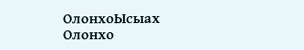ОлонхоЫсыах Олонхо